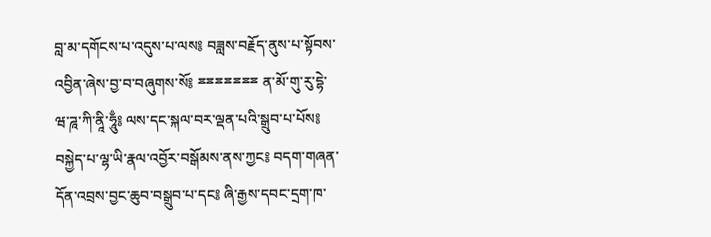བླ་མ་དགོངས་པ་འདུས་པ་ལས༔ བཟླས་བརྗོད་ནུས་པ་སྟོབས་འབྱིན་ཞེས་བྱ་བ་བཞུགས་སོ༔ ྈྈྈྈྈྈྈ ན་མོ་གུ་རུ་དྷེ་ཝ་ཌཱ་ཀི་ནཱི་ཧཱུྃ༔ ལས་དང་སྐལ་བར་ལྡན་པའི་སྒྲུབ་པ་པོས༔ བསྐྱེད་པ་ལྷ་ཡི་རྣལ་འབྱོར་བསྒོམས་ནས་ཀྱང༔ བདག་གཞན་དོན་འབྲས་བྱང་ཆུབ་བསྒྲུབ་པ་དང༔ ཞི་རྒྱས་དབང་དྲག་ཁ་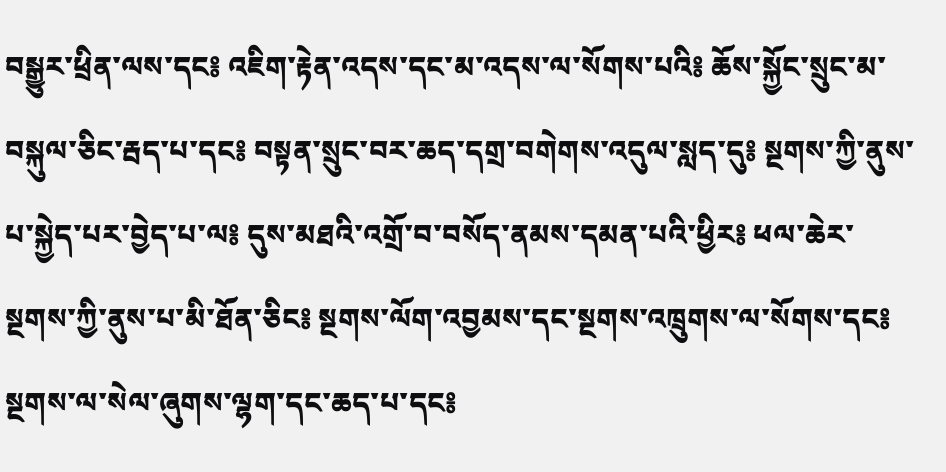བསྒྱུར་ཕྲིན་ལས་དང༔ འཇིག་རྟེན་འདས་དང་མ་འདས་ལ་སོགས་པའི༔ ཆོས་སྐྱོང་སྲུང་མ་བསྐུལ་ཅིང་རྦད་པ་དང༔ བསྟན་སྲུང་བར་ཆད་དགྲ་བགེགས་འདུལ་སླད་དུ༔ སྔགས་ཀྱི་ནུས་པ་སྐྱེད་པར་བྱེད་པ་ལ༔ དུས་མཐའི་འགྲོ་བ་བསོད་ནམས་དམན་པའི་ཕྱིར༔ ཕལ་ཆེར་སྔགས་ཀྱི་ནུས་པ་མི་ཐོན་ཅིང༔ སྔགས་ལོག་འབྱམས་དང་སྔགས་འཁྲུགས་ལ་སོགས་དང༔ སྔགས་ལ་སེལ་ཞུགས་ལྷག་དང་ཆད་པ་དང༔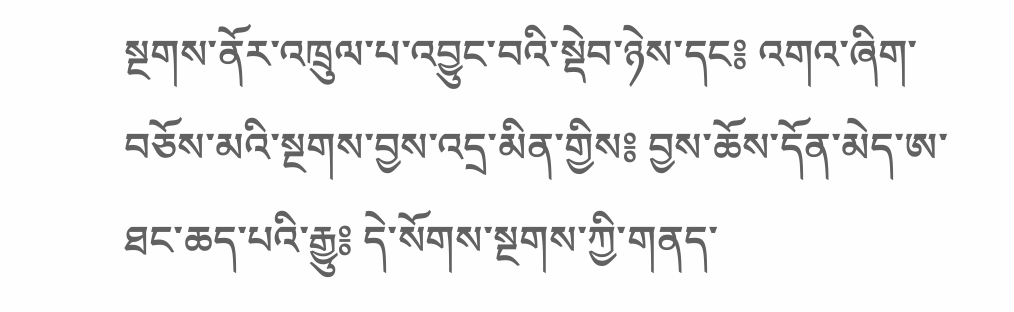སྔགས་ནོར་འཁྲུལ་པ་འབྱུང་བའི་སྡེབ་ཉེས་དང༔ འགའ་ཞིག་བཅོས་མའི་སྔགས་བྱས་འདྲ་མིན་གྱིས༔ བྱས་ཆོས་དོན་མེད་ཨ་ཐང་ཆད་པའི་རྒྱུ༔ དེ་སོགས་སྔགས་ཀྱི་གནད་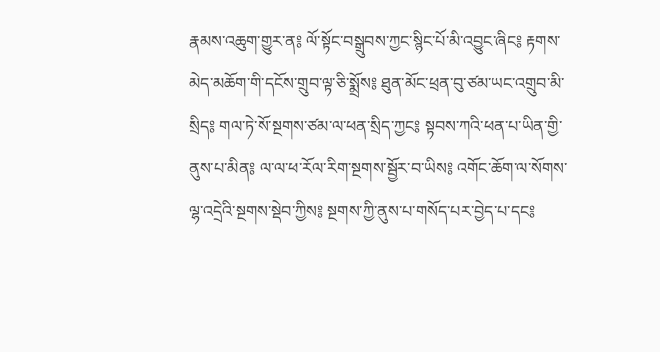རྣམས་འཆུག་གྱུར་ན༔ ལོ་སྟོང་བསྒྲུབས་ཀྱང་སྙིང་པོ་མི་འབྱུང་ཞིང༔ རྟགས་མེད་མཆོག་གི་དངོས་གྲུབ་ལྟ་ཅི་སྨྲོས༔ ཐུན་མོང་ཕྲན་བུ་ཙམ་ཡང་འགྲུབ་མི་སྲིད༔ གལ་ཏེ་སོ་སྔགས་ཙམ་ལ་ཕན་སྲིད་ཀྱང༔ སྟབས་ཀའི་ཕན་པ་ཡིན་གྱི་ནུས་པ་མིན༔ ལ་ལ་ཕ་རོལ་རིག་སྔགས་སྦྱོར་བ་ཡིས༔ འགོང་ཆོག་ལ་སོགས་ལྷ་འདྲེའི་སྔགས་སྡེབ་ཀྱིས༔ སྔགས་ཀྱི་ནུས་པ་གསོད་པར་བྱེད་པ་དང༔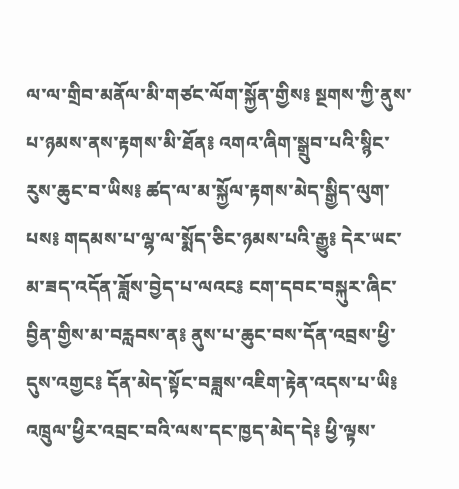ལ་ལ་གྲིབ་མནོལ་མི་གཙང་ལོག་སྐྱོན་གྱིས༔ སྔགས་ཀྱི་ནུས་པ་ཉམས་ནས་རྟགས་མི་ཐོན༔ འགའ་ཞིག་སྒྲུབ་པའི་སྙིང་རུས་ཆུང་བ་ཡིས༔ ཚད་ལ་མ་སྐྱོལ་རྟགས་མེད་སྒྱིད་ལུག་པས༔ གདམས་པ་ལྷ་ལ་སྨོད་ཅིང་ཉམས་པའི་རྒྱུ༔ དེར་ཡང་མ་ཟད་འདོན་ཟློས་བྱེད་པ་ལའང༔ ངག་དབང་བསྐུར་ཞིང་བྱིན་གྱིས་མ་བརླབས་ན༔ ནུས་པ་ཆུང་བས་དོན་འབྲས་ཕྱི་དུས་འགྱང༔ དོན་མེད་སྟོང་བཟླས་འཇིག་རྟེན་འདས་པ་ཡི༔ འཁྲུལ་ཕྱིར་འབྲང་བའི་ལས་དང་ཁྱད་མེད་དེ༔ ཕྱི་ལྟས་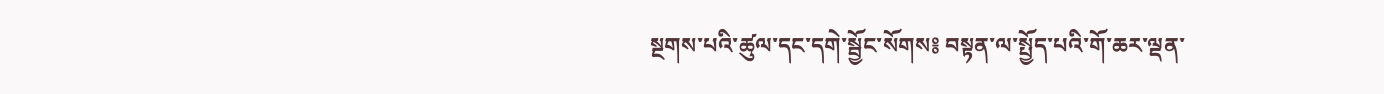སྔགས་པའི་ཚུལ་དང་དགེ་སྦྱོང་སོགས༔ བསྟན་ལ་སྤྱོད་པའི་གོ་ཆར་ལྡན་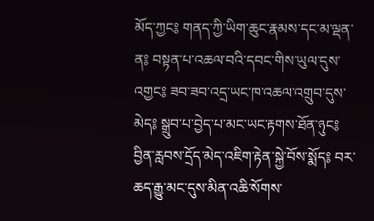མོད་ཀྱང༔ གནད་ཀྱི་ཡིག་ཆུང་རྣམས་དང་མ་ལྡན་ན༔ བསྟན་པ་འཆལ་བའི་དབང་གིས་ཡུལ་དུས་འགྱང༔ ཟབ་ཟབ་འདྲ་ཡང་ཁ་འཆལ་འགྲུབ་དུས་མེད༔ སྒྲུབ་པ་བྱེད་པ་མང་ཡང་རྟགས་ཐོན་ཉུང༔ བྱིན་རླབས་དྲོད་མེད་འཇིག་རྟེན་སྐྱེ་བོས་སྨོད༔ བར་ཆད་རྒྱུ་མང་དུས་མིན་འཆི་སོགས་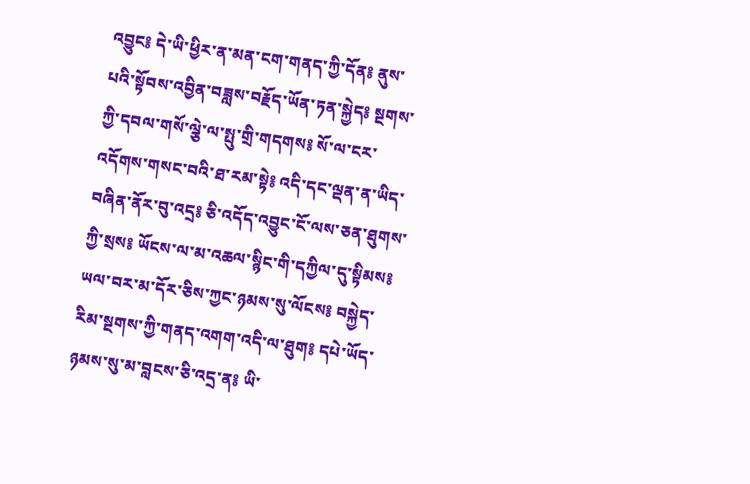འབྱུང༔ དེ་ཡི་ཕྱིར་ན་མན་ངག་གནད་ཀྱི་དོན༔ ནུས་པའི་སྟོབས་འབྱིན་བཟླས་བརྗོད་ཡོན་ཏན་སྐྱེད༔ སྔགས་ཀྱི་དབལ་གསོ་ལྕེ་ལ་སྤུ་གྲི་གདགས༔ སོ་ལ་ངར་འདོགས་གསང་བའི་ཐ་རམ་སྟེ༔ འདི་དང་ལྡན་ན་ཡིད་བཞིན་ནོར་བུ་འདྲ༔ ཅི་འདོད་འབྱུང་ངོ་ལས་ཅན་ཐུགས་ཀྱི་སྲས༔ ཡོངས་ལ་མ་འཆལ་སྙིང་གི་དཀྱིལ་དུ་སྟིམས༔ ཡལ་བར་མ་དོར་ཅིས་ཀྱང་ཉམས་སུ་ལོངས༔ བསྐྱེད་རིམ་སྔགས་ཀྱི་གནད་འགག་འདི་ལ་ཐུག༔ དཔེ་ཡོད་ཉམས་སུ་མ་བླངས་ཅི་འདྲ་ན༔ ཡི་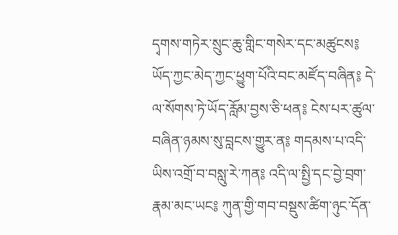དྭགས་གཏེར་སྲུང་ཆུ་གླིང་གསེར་དང་མཚུངས༔ ཡོད་ཀྱང་མེད་ཀྱང་ཕྱུག་པོའི་བང་མཛོད་བཞིན༔ དེ་ལ་སོགས་ཏེ་ཡོད་རློམ་བྱས་ཅི་ཕན༔ ངེས་པར་ཚུལ་བཞིན་ཉམས་སུ་བླངས་གྱུར་ན༔ གདམས་པ་འདི་ཡིས་འགྲོ་བ་བསླུ་རེ་ཀན༔ འདི་ལ་སྤྱི་དང་བྱེ་བྲག་རྣམ་མང་ཡང༔ ཀུན་གྱི་གབ་བསྡུས་ཚིག་ཉུང་དོན་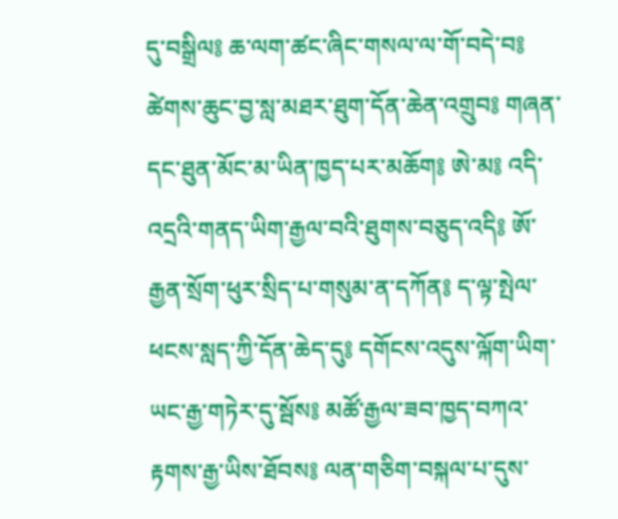དུ་བསྒྲིལ༔ ཆ་ལག་ཚང་ཞིང་གསལ་ལ་གོ་བདེ་བ༔ ཚེགས་ཆུང་བྱ་སླ་མཐར་ཐུག་དོན་ཆེན་འགྲུབ༔ གཞན་དང་ཐུན་མོང་མ་ཡིན་ཁྱད་པར་མཆོག༔ ཨེ་མ༔ འདི་འདྲའི་གནད་ཡིག་རྒྱལ་བའི་ཐུགས་བཅུད་འདི༔ ཨོ་རྒྱན་སྲོག་ཕུར་སྲིད་པ་གསུམ་ན་དཀོན༔ ད་ལྟ་སྤེལ་ཕངས་སླད་ཀྱི་དོན་ཆེད་དུ༔ དགོངས་འདུས་ལྐོག་ཡིག་ཡང་རྒྱ་གཏེར་དུ་སྦོས༔ མཚོ་རྒྱལ་ཟབ་ཁྱད་བཀའ་རྟགས་རྒྱ་ཡིས་ཐོབས༔ ལན་གཅིག་བསྐལ་པ་དུས་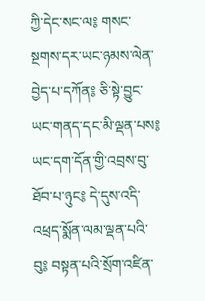ཀྱི་དེང་སང་ལ༔ གསང་སྔགས་དར་ཡང་ཉམས་ལེན་བྱེད་པ་དཀོན༔ ཅི་སྟེ་བྱུང་ཡང་གནད་དང་མི་ལྡན་པས༔ ཡང་དག་དོན་གྱི་འབྲས་བུ་ཐོབ་པ་ཉུང༔ དེ་དུས་འདི་འཕྲད་སྨོན་ལམ་ལྡན་པའི་བུ༔ བསྟན་པའི་སྲོག་འཛིན་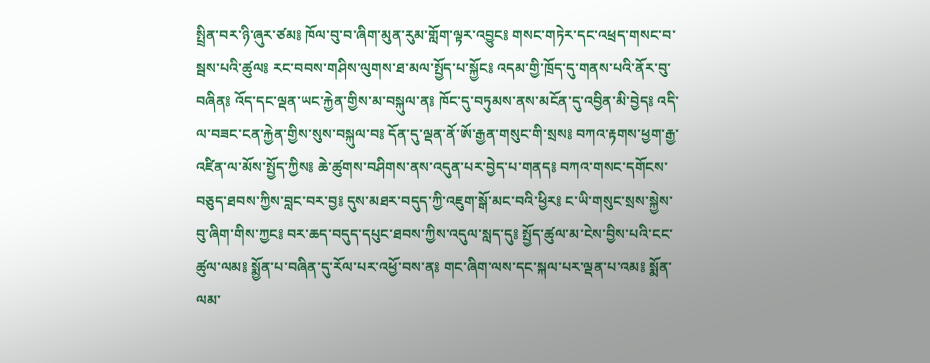སྤྲིན་བར་ཉི་ཞུར་ཙམ༔ ཁོལ་བུ་བ་ཞིག་མུན་རུམ་གློག་ལྟར་འབྱུང༔ གསང་གཏེར་དང་འཕྲད་གསང་བ་སྦས་པའི་ཚུལ༔ རང་བབས་གཤིས་ལུགས་ཐ་མལ་སྤྱོད་པ་སྐྱོང༔ འདམ་གྱི་ཁྲོད་དུ་གནས་པའི་ནོར་བུ་བཞིན༔ འོད་དང་ལྡན་ཡང་རྐྱེན་གྱིས་མ་བསྐུལ་ན༔ ཁོང་དུ་བཏུམས་ནས་མངོན་དུ་འབྱིན་མི་བྱེད༔ འདི་ལ་བཟང་ངན་རྐྱེན་གྱིས་སུས་བསྐུལ་བ༔ དོན་དུ་ལྡན་ནོ་ཨོ་རྒྱན་གསུང་གི་སྲས༔ བཀའ་རྟགས་ཕྱག་རྒྱ་འཛིན་ལ་མོས་སྤྱོད་ཀྱིས༔ ཆེ་ཚུགས་བཤིགས་ནས་འདུན་པར་བྱེད་པ་གནད༔ བཀའ་གསང་དགོངས་བཅུད་ཐབས་ཀྱིས་བླང་བར་བྱ༔ དུས་མཐར་བདུད་ཀྱི་འཇུག་སྒོ་མང་བའི་ཕྱིར༔ ང་ཡི་གསུང་སྲས་སྐྱེས་བུ་ཞིག་གིས་ཀྱང༔ བར་ཆད་བདུད་དཔུང་ཐབས་ཀྱིས་འདུལ་སླད་དུ༔ སྤྱོད་ཚུལ་མ་ངེས་བྱིས་པའི་ངང་ཚུལ་ལམ༔ སྨྱོན་པ་བཞིན་དུ་རོལ་པར་འཕྱོ་བས་ན༔ གང་ཞིག་ལས་དང་སྐལ་པར་ལྡན་པ་འམ༔ སྨོན་ལམ་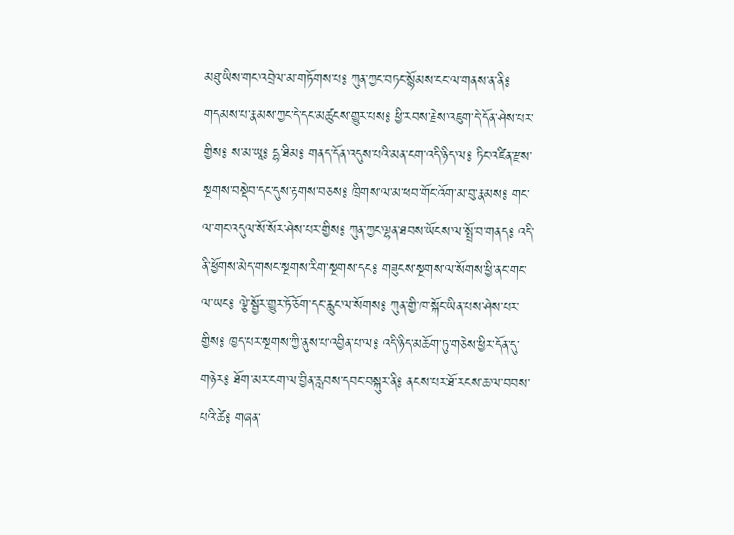མཐུ་ཡིས་གང་འབྲེལ་མ་གཏོགས་པ༔ ཀུན་ཀྱང་བཏང་སྙོམས་ངང་ལ་གནས་ན་ནི༔ གདམས་པ་རྣམས་ཀྱང་དེ་དང་མཚུངས་གྱུར་པས༔ ཕྱི་རབས་རྗེས་འཇུག་དེ་དོན་ཤེས་པར་གྱིས༔ ས་མ་ཡཱ༔ དྷ་ཐིམ༔ གནད་དོན་འདུས་པའི་མན་ངག་འདི་ཉིད་ལ༔ ཏིང་འཛིན་རྫས་སྔགས་བསྡེབ་དང་དུས་རྟགས་བཅས༔ ཁྲིགས་ལ་མ་ཕབ་གོང་འོག་མ་བུ་རྣམས༔ གང་ལ་གང་འདུལ་སོ་སོར་ཤེས་པར་གྱིས༔ ཀུན་ཀྱང་ལྷན་ཐབས་ཡོངས་ལ་སྤྲོ་བ་གནད༔ འདི་ནི་ཕྱོགས་མེད་གསང་སྔགས་རིག་སྔགས་དང༔ གཟུངས་སྔགས་ལ་སོགས་ཕྱི་ནང་གང་ལ་ཡང༔ ལྕེ་སྦྱོར་གྱུར་ཏོ་ཅོག་དང་རླུང་ལ་སོགས༔ ཀུན་གྱི་ཁ་སྐོང་ཡིན་པས་ཤེས་པར་གྱིས༔ ཁྱད་པར་སྔགས་ཀྱི་ནུས་པ་འབྱིན་པ་ལ༔ འདི་ཉིད་མཆོག་ཏུ་གཅེས་ཕྱིར་དོན་དུ་གཉེར༔ ཐོག་མར་ངག་ལ་བྱིན་རླབས་དབང་བསྐུར་ནི༔ ནངས་པར་ཐོ་རངས་ཆ་ལ་བབས་པའི་ཚེ༔ གཞན་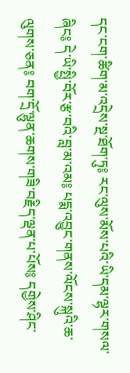དང་ངག་ཚིག་མ་འདྲེས་སྔ་ཐོག་ཏུ༔ རང་ལུས་མོས་པའི་ཡི་དམ་ལྷར་གསལ་ཞིང༔ དེ་ཡི་སྤྱི་བོར་རྩ་བའི་བླ་མ་འམ༔ པདྨ་འབྱུང་གནས་ལོངས་སྐུའི་ཆ་ལུགས་ཅན༔ བག་དྲོ་ལྷུན་ཆགས་གཟི་བརྗིད་ལྡན་པ་པོས༔ དགྱེས་ཤིང་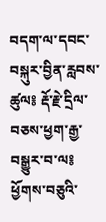བདག་ལ་དབང་བསྐུར་བྱིན་རླབས་ཚུལ༔ རྡོ་རྗེ་དྲིལ་བཅས་ཕྱག་རྒྱ་བསྒྱུར་བ་ལ༔ ཕྱོགས་བཅུའི་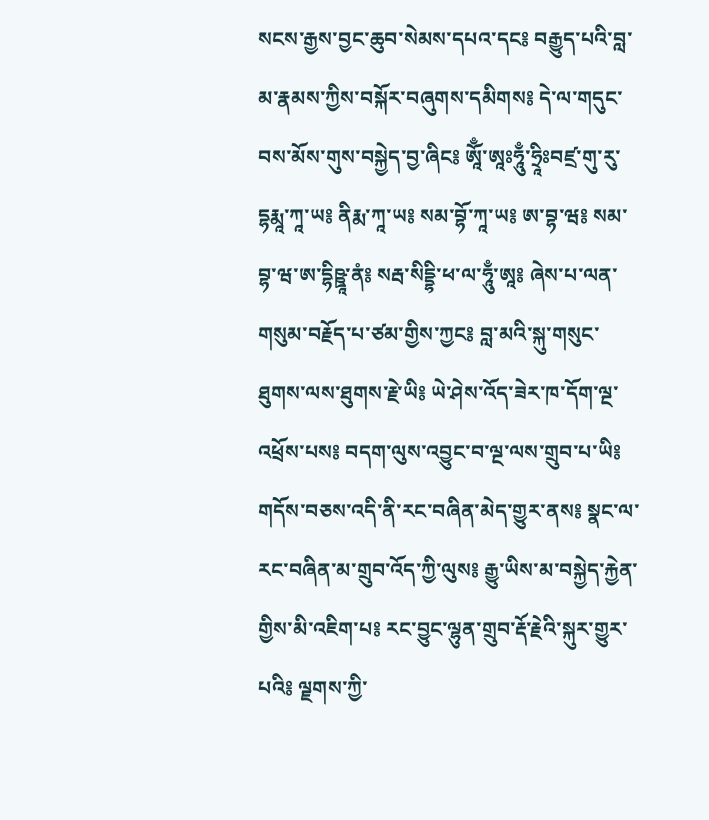སངས་རྒྱས་བྱང་ཆུབ་སེམས་དཔའ་དང༔ བརྒྱུད་པའི་བླ་མ་རྣམས་ཀྱིས་བསྐོར་བཞུགས་དམིགས༔ དེ་ལ་གདུང་བས་མོས་གུས་བསྐྱེད་བྱ་ཞིང༔ ཨཱོྃ་ཨཱཿཧཱུྃ་ཧྲཱིཿབཛྲ་གུ་རུ་དྷརྨཱ་ཀཱ་ཡ༔ ནིརྨ་ཀཱ་ཡ༔ སམ་བྷོ་ཀཱ་ཡ༔ ཨ་བྷ་ཝ༔ སམ་བྷ་ཝ་ཨ་དྷིཥྛཱ་ནཾ༔ སརྦ་སིདྡྷི་ཕ་ལ་ཧཱུྃ་ཨཱ༔ ཞེས་པ་ལན་གསུམ་བརྗོད་པ་ཙམ་གྱིས་ཀྱང༔ བླ་མའི་སྐུ་གསུང་ཐུགས་ལས་ཐུགས་རྗེ་ཡི༔ ཡེ་ཤེས་འོད་ཟེར་ཁ་དོག་ལྔ་འཕྲོས་པས༔ བདག་ལུས་འབྱུང་བ་ལྔ་ལས་གྲུབ་པ་ཡི༔ གདོས་བཅས་འདི་ནི་རང་བཞིན་མེད་གྱུར་ནས༔ སྣང་ལ་རང་བཞིན་མ་གྲུབ་འོད་ཀྱི་ལུས༔ རྒྱུ་ཡིས་མ་བསྐྱེད་རྐྱེན་གྱིས་མི་འཇིག་པ༔ རང་བྱུང་ལྷུན་གྲུབ་རྡོ་རྗེའི་སྐུར་གྱུར་པའི༔ ལྗགས་ཀྱི་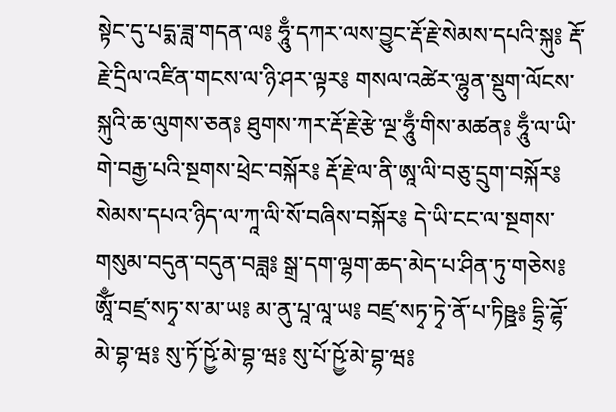སྟེང་དུ་པདྨ་ཟླ་གདན་ལ༔ ཧཱུྃ་དཀར་ལས་བྱུང་རྡོ་རྗེ་སེམས་དཔའི་སྐུ༔ རྡོ་རྗེ་དྲིལ་འཛིན་གངས་ལ་ཉི་ཤར་ལྟར༔ གསལ་འཚེར་ལྷུན་སྡུག་ལོངས་སྐུའི་ཆ་ལུགས་ཅན༔ ཐུགས་ཀར་རྡོ་རྗེ་རྩེ་ལྔ་ཧཱུྃ་གིས་མཚན༔ ཧཱུྃ་ལ་ཡི་གེ་བརྒྱ་པའི་སྔགས་ཕྲེང་བསྐོར༔ རྡོ་རྗེ་ལ་ནི་ཨཱ་ལི་བཅུ་དྲུག་བསྐོར༔ སེམས་དཔའ་ཉིད་ལ་ཀཱ་ལི་སོ་བཞིས་བསྐོར༔ དེ་ཡི་ངང་ལ་སྔགས་གསུམ་བདུན་བདུན་བཟླ༔ སྒྲ་དག་ལྷག་ཆད་མེད་པ་ཤིན་ཏུ་གཅེས༔ ཨཱོྃ་བཛྲ་སཏྭ་ས་མ་ཡ༔ མ་ནུ་པཱ་ལཱ་ཡ༔ བཛྲ་སཏྭ་ཏྭེ་ནོ་པ་ཏིཥྛ༔ དྷྲི་ཌྷོ་མེ་བྷ་ཝ༔ སུ་ཏོ་ཥྱོ་མེ་བྷ་ཝ༔ སུ་པོ་ཥྱོ་མེ་བྷ་ཝ༔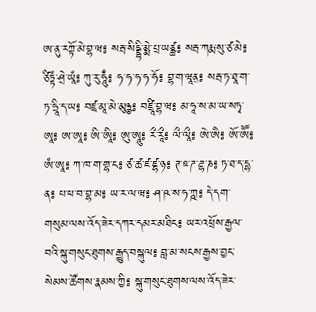ཨ་ནུ་རཀྟོ་མེ་བྷ་ཝ༔ སརྦ་སིདྡྷི་མྨེ་པྲ་ཡཙྪ༔ སརྦ་ཀརྨ་སུ་ཙ་མེ༔ ཙིཏྟཾ་ཤྲེ་ཡཱཾ༔ ཀུ་རུ་ཧཱུྃ༔ ཧ་ཧ་ཧ་ཧ་ཧོ༔ བྷ་ག་ཝཱན྄༔ སརྦ་ཏ་ཐཱ་ག་ཏ་ཧྲཱི་ད་ཡ༔ བཛྲ་མཱ་མེ་མུཉྩ༔ བཛྲཱི་བྷ་ཝ༔ མ་ཧཱ་ས་མ་ཡ་སཏྭ་ཨཱ༔ ཨ་ཨཱ༔ ཨི་ཨཱི༔ ཨུ་ཨཱུ༔ རྀ་རཱྀ༔ ལྀ་ལཱྀ༔ ཨེ་ཨཻ༔ ཨོ་ཨཽ༔ ཨཾ་ཨཱ༔ ཀ་ཁ་ག་གྷ་ང༔ ཙ་ཚ་ཛ་ཛྷ་ཉ༔ ཊ་ཋ་ཌ་ཌྷ་ཎ༔ ཏ་ཐ་ད་དྷ་ན༔ པ་ཕ་བ་བྷ་མ༔ ཡ་ར་ལ་ཝ༔ ཤ་ཥ་ས་ཧ་ཀྵ༔ དེ་དག་གསུམ་ལས་འོད་ཟེར་དཀར་དམར་མཐིང༔ ཡར་འཕྲོས་རྒྱལ་བའི་སྐུ་གསུང་ཐུགས་རྒྱུད་བསྐུལ༔ བླ་མ་སངས་རྒྱས་བྱང་སེམས་ཚོགས་རྣམས་ཀྱི༔ སྐུ་གསུང་ཐུགས་ལས་འོད་ཟེར་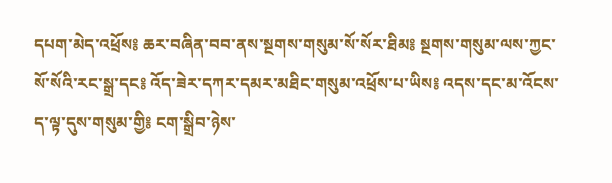དཔག་མེད་འཕྲོས༔ ཆར་བཞིན་བབ་ནས་སྔགས་གསུམ་སོ་སོར་ཐིམ༔ སྔགས་གསུམ་ལས་ཀྱང་སོ་སོའི་རང་སྒྲ་དང༔ འོད་ཟེར་དཀར་དམར་མཐིང་གསུམ་འཕྲོས་པ་ཡིས༔ འདས་དང་མ་འོངས་ད་ལྟ་དུས་གསུམ་གྱི༔ ངག་སྒྲིབ་ཉེས་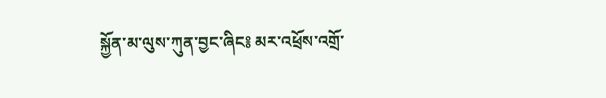སྐྱོན་མ་ལུས་ཀུན་བྱང་ཞིང༔ མར་འཕྲོས་འགྲོ་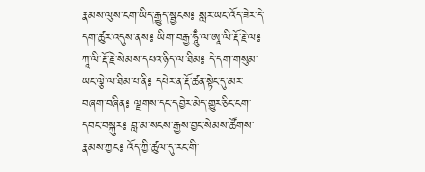རྣམས་ལུས་ངག་ཡིད་རྒྱུད་སྦྱངས༔ སླར་ཡང་འོད་ཟེར་དེ་དག་ཚུར་འདུས་ནས༔ ཡིག་བརྒྱ་ཧཱུྃ་ལ་ཨཱ་ལི་རྡོ་རྗེ་ལ༔ ཀཱ་ལི་རྡོ་རྗེ་སེམས་དཔའ་ཉིད་ལ་ཐིམ༔ དེ་དག་གསུམ་ཡང་ལྕེ་ལ་ཐིམ་པ་ནི༔ དཔེར་ན་རྡོ་ཚན་སྟེང་དུ་མར་བཞག་བཞིན༔ ལྗགས་དང་དབྱེར་མེད་གྱུར་ཅིང་ངག་དབང་བསྐུར༔ བླ་མ་སངས་རྒྱས་བྱང་སེམས་ཚོགས་རྣམས་ཀྱང༔ འོད་ཀྱི་ཚུལ་དུ་རང་གི་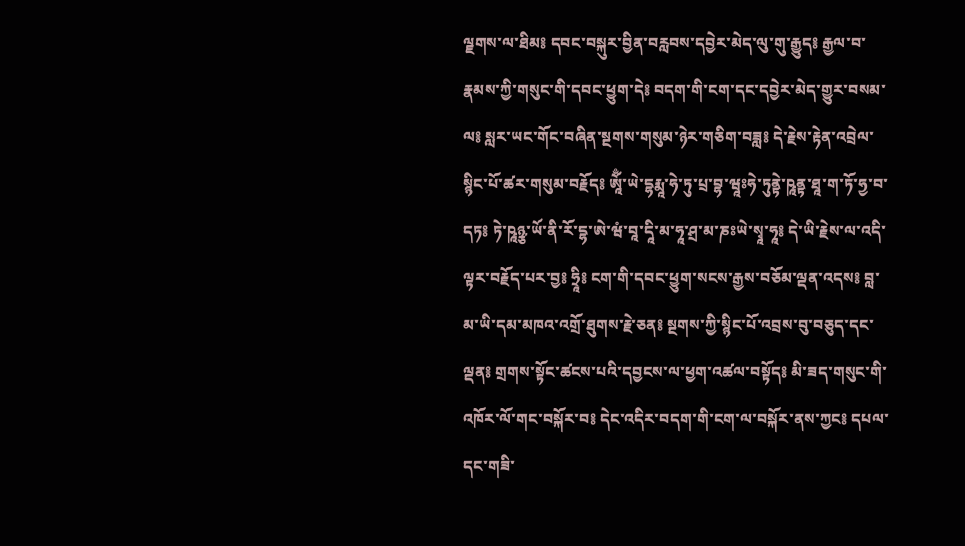ལྗགས་ལ་ཐིམ༔ དབང་བསྐུར་བྱིན་བརླབས་དབྱེར་མེད་ལུ་གུ་རྒྱུད༔ རྒྱལ་བ་རྣམས་ཀྱི་གསུང་གི་དབང་ཕྱུག་དེ༔ བདག་གི་ངག་དང་དབྱེར་མེད་གྱུར་བསམ་ལ༔ སླར་ཡང་གོང་བཞིན་སྔགས་གསུམ་ཉེར་གཅིག་བཟླ༔ དེ་རྗེས་རྟེན་འབྲེལ་སྙིང་པོ་ཚར་གསུམ་བརྗོད༔ ཨཱོྃ་ཡེ་དྷརྨཱ་ཧེ་ཏུ་པྲ་བྷ་ཝཱཿཧེ་ཏུནྟེ་ཥཱནྟ་ཐཱ་ག་ཏོ་ཧྱ་བ་དཏ༔ ཏེ་ཥཱཉྩ་ཡོ་ནི་རོ་དྷ་ཨེ་ཝཾ་བཱ་དཱི་མ་ཧཱ་ཤྲ་མ་ཎཿཡེ་སྭཱ་ཧཱ༔ དེ་ཡི་རྗེས་ལ་འདི་ལྟར་བརྗོད་པར་བྱ༔ ཧྲཱི༔ ངག་གི་དབང་ཕྱུག་སངས་རྒྱས་བཅོམ་ལྡན་འདས༔ བླ་མ་ཡི་དམ་མཁའ་འགྲོ་ཐུགས་རྗེ་ཅན༔ སྔགས་ཀྱི་སྙིང་པོ་འབྲས་བུ་བཅུད་དང་ལྡན༔ གྲགས་སྟོང་ཚངས་པའི་དབྱངས་ལ་ཕྱག་འཚལ་བསྟོད༔ མི་ཟད་གསུང་གི་འཁོར་ལོ་གང་བསྐོར་བ༔ དེང་འདིར་བདག་གི་ངག་ལ་བསྐོར་ནས་ཀྱང༔ དཔལ་དང་གཟི་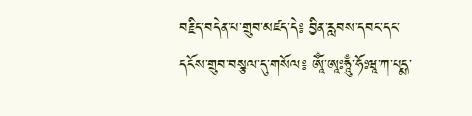བརྗིད་བདེན་པ་གྲུབ་མཛད་དེ༔ བྱིན་རླབས་དབང་དང་དངོས་གྲུབ་བསྩལ་དུ་གསོལ༔ ཨཱོྃ་ཨཱཿཧཱུྃ་ཧོཿཝཱ་ཀ་པདྨ་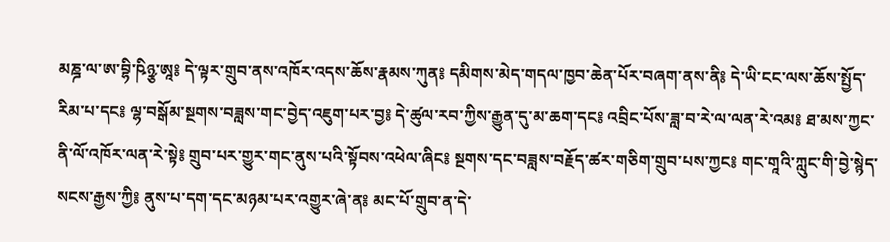མཎྜ་ལ་ཨ་བྷི་ཥིཉྩ་ཨཱ༔ དེ་ལྟར་གྲུབ་ནས་འཁོར་འདས་ཆོས་རྣམས་ཀུན༔ དམིགས་མེད་གདལ་ཁྱབ་ཆེན་པོར་བཞག་ནས་ནི༔ དེ་ཡི་ངང་ལས་ཆོས་སྤྱོད་རིམ་པ་དང༔ ལྷ་བསྒོམ་སྔགས་བཟླས་གང་བྱེད་འཇུག་པར་བྱ༔ དེ་ཚུལ་རབ་ཀྱིས་རྒྱུན་དུ་མ་ཆག་དང༔ འབྲིང་པོས་ཟླ་བ་རེ་ལ་ལན་རེ་འམ༔ ཐ་མས་ཀྱང་ནི་ལོ་འཁོར་ལན་རེ་སྟེ༔ གྲུབ་པར་གྱུར་གང་ནུས་པའི་སྟོབས་འཕེལ་ཞིང༔ སྔགས་དང་བཟླས་བརྗོད་ཚར་གཅིག་གྲུབ་པས་ཀྱང༔ གང་གཱའི་ཀླུང་གི་བྱེ་སྙེད་སངས་རྒྱས་ཀྱི༔ ནུས་པ་དག་དང་མཉམ་པར་འགྱུར་ཞེ་ན༔ མང་པོ་གྲུབ་ན་དེ་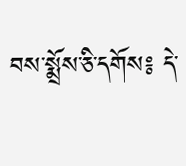བས་སྨྲོས་ཅི་དགོས༔ དེ་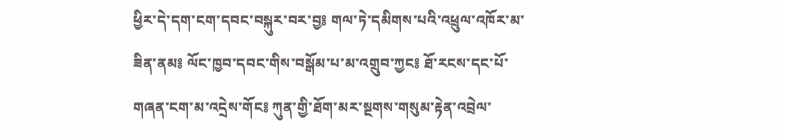ཕྱིར་དེ་དག་ངག་དབང་བསྐུར་བར་བྱ༔ གལ་ཏེ་དམིགས་པའི་འཕྲུལ་འཁོར་མ་ཟིན་ནམ༔ ལོང་ཁྱབ་དབང་གིས་བསྒོམ་པ་མ་འགྲུབ་ཀྱང༔ ཐོ་རངས་དང་པོ་གཞན་ངག་མ་འདྲེས་གོང༔ ཀུན་གྱི་ཐོག་མར་སྔགས་གསུམ་རྟེན་འབྲེལ་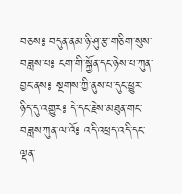བཅས༔ བདུན་ནམ་ཉི་ཤུ་རྩ་གཅིག་སུས་བཟླས་པ༔ ངག་གི་སྐྱོན་དང་ཉེས་པ་ཀུན་བྱང་ནས༔ སྔགས་ཀྱི་ནུས་པ་དུང་ཕྱུར་ཉིད་དུ་འགྱུར༔ དེ་དང་རྗེས་མཐུན་གང་བཟླས་ཀུན་ལ་འོ༔ འདི་འཕྲད་འདི་དང་ལྡན་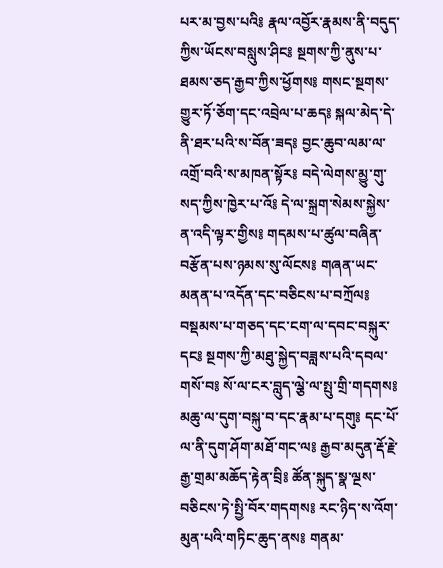པར་མ་བྱས་པའི༔ རྣལ་འབྱོར་རྣམས་ནི་བདུད་ཀྱིས་ཡོངས་བསླུས་ཤིང༔ སྔགས་ཀྱི་ནུས་པ་ཐམས་ཅད་རྒྱབ་ཀྱིས་ཕྱོགས༔ གསང་སྔགས་གྱུར་ཏོ་ཅོག་དང་འབྲེལ་པ་ཆད༔ སྐལ་མེད་དེ་ནི་ཐར་པའི་ས་བོན་ཟད༔ བྱང་ཆུབ་ལམ་ལ་འགྲོ་བའི་ས་མཁན་སྟོར༔ བདེ་ལེགས་མྱུ་གུ་སད་ཀྱིས་ཁྱེར་པ་འོ༔ དེ་ལ་སྐྲག་སེམས་སྐྱེས་ན་འདི་ལྟར་གྱིས༔ གདམས་པ་ཚུལ་བཞིན་བརྩོན་པས་ཉམས་སུ་ལོངས༔ གཞན་ཡང་མནན་པ་འདོན་དང་བཅིངས་པ་བཀྲོལ༔ བསྡམས་པ་གཅད་དང་ངག་ལ་དབང་བསྐུར་དང༔ སྔགས་ཀྱི་མཐུ་སྐྱེད་བཟླས་པའི་དབལ་གསོ་བ༔ སོ་ལ་ངར་བླུད་ལྕེ་ལ་སྤུ་གྲི་གདགས༔ མཆུ་ལ་དུག་བསྐུ་བ་དང་རྣམ་པ་དགུ༔ དང་པོ་ལ་ནི་དུག་ཤོག་མཐོ་གང་ལ༔ རྒྱབ་མདུན་རྡོ་རྗེ་རྒྱ་གྲམ་མཆོད་རྟེན་བྲི༔ ཚོན་སྐུད་སྣ་ལྔས་བཅིངས་ཏེ་སྤྱི་བོར་གདགས༔ རང་ཉིད་ས་འོག་མུན་པའི་གཏིང་ཆུད་ནས༔ གནམ་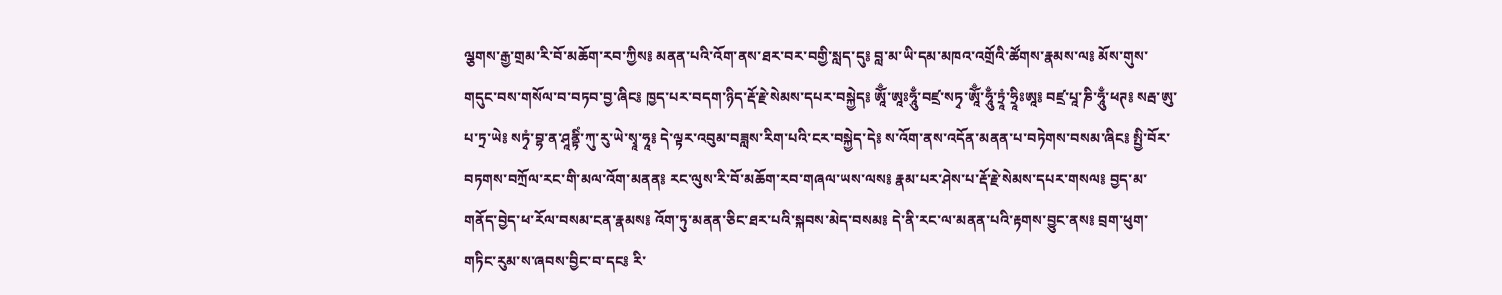ལྕགས་རྒྱ་གྲམ་རི་བོ་མཆོག་རབ་ཀྱིས༔ མནན་པའི་འོག་ནས་ཐར་བར་བགྱི་སླད་དུ༔ བླ་མ་ཡི་དམ་མཁའ་འགྲོའི་ཚོགས་རྣམས་ལ༔ མོས་གུས་གདུང་བས་གསོལ་བ་བཏབ་བྱ་ཞིང༔ ཁྱད་པར་བདག་ཉིད་རྡོ་རྗེ་སེམས་དཔར་བསྐྱེད༔ ཨཱོྃ་ཨཱཿཧཱུྃ་བཛྲ་སཏྭ་ཨཱོྃ་ཧཱུྃ་ཏྲཱཾ་ཧྲཱིཿཨཱ༔ བཛྲ་པཱ་ཎི་ཧཱུྃ་ཕཊ༔ སརྦ་ཨུ་པ་ཏྲ་ཡེ༔ སཏྭཾ་བྷ་ན་ཤཱནྟིཾ་ཀུ་རུ་ཡེ་སྭཱ་ཧཱ༔ དེ་ལྟར་འབུམ་བཟླས་རིག་པའི་ངར་བསྐྱེད་དེ༔ ས་འོག་ནས་འདོན་མནན་པ་བཏེགས་བསམ་ཞིང༔ སྤྱི་བོར་བཏགས་བཀྲོལ་རང་གི་མལ་འོག་མནན༔ རང་ལུས་རི་བོ་མཆོག་རབ་གཞལ་ཡས་ལས༔ རྣམ་པར་ཤེས་པ་རྡོ་རྗེ་སེམས་དཔར་གསལ༔ བྱད་མ་གནོད་བྱེད་ཕ་རོལ་བསམ་ངན་རྣམས༔ འོག་ཏུ་མནན་ཅིང་ཐར་པའི་སྐབས་མེད་བསམ༔ དེ་ནི་རང་ལ་མནན་པའི་རྟགས་བྱུང་ནས༔ བྲག་ཕུག་གཏིང་རུམ་ས་ཞབས་བྱིང་བ་དང༔ རི་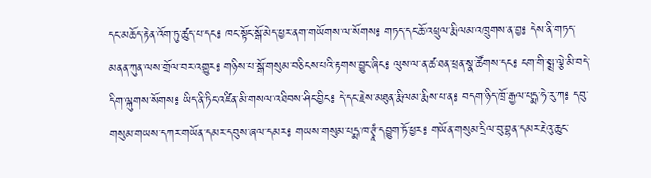དང་མཆོད་རྟེན་འོག་ཏུ་ཚུད་པ་དང༔ ཁང་སྟོང་སྒོ་མེད་ཕྱར་ནག་གཡོགས་ལ་སོགས༔ གཏད་དང་ཆོ་འཕྲུལ་རྨི་ལམ་འཁྲུགས་ན་བྱ༔ དེས་ནི་གཏད་མནན་ཀུན་ལས་གྲོལ་བར་འགྱུར༔ གཉིས་པ་སྒོ་གསུམ་བཅིངས་པའི་རྟགས་བྱུང་ཞིང༔ ལུས་ལ་ན་ཚ་ཐན་ཕྲན་སྣ་ཚོགས་དང༔ ངག་གི་སྨྲ་ལྕེ་མི་བདེ་དིག་ལྐུགས་སོགས༔ ཡིད་ནི་ཏིང་འཛིན་མི་གསལ་འཐིབས་ཤིང་བྱིང༔ དེ་དང་རྗེས་མཐུན་རྨི་ལམ་རྨིས་པ་ན༔ བདག་ཉིད་ཁྲོ་རྒྱལ་པདྨ་ཧེ་རུ་ཀ༔ དབུ་གསུམ་གཡས་དཀར་གཡོན་དམར་དབུས་ཞལ་དམར༔ གཡས་གསུམ་པདྨ་ཁ་ཊྭཱཾ་དབྱུག་ཏོ་ཕྱར༔ གཡོན་གསུམ་དྲིལ་བུ་བྷན་དམར་རྔེའུ་ཆུང་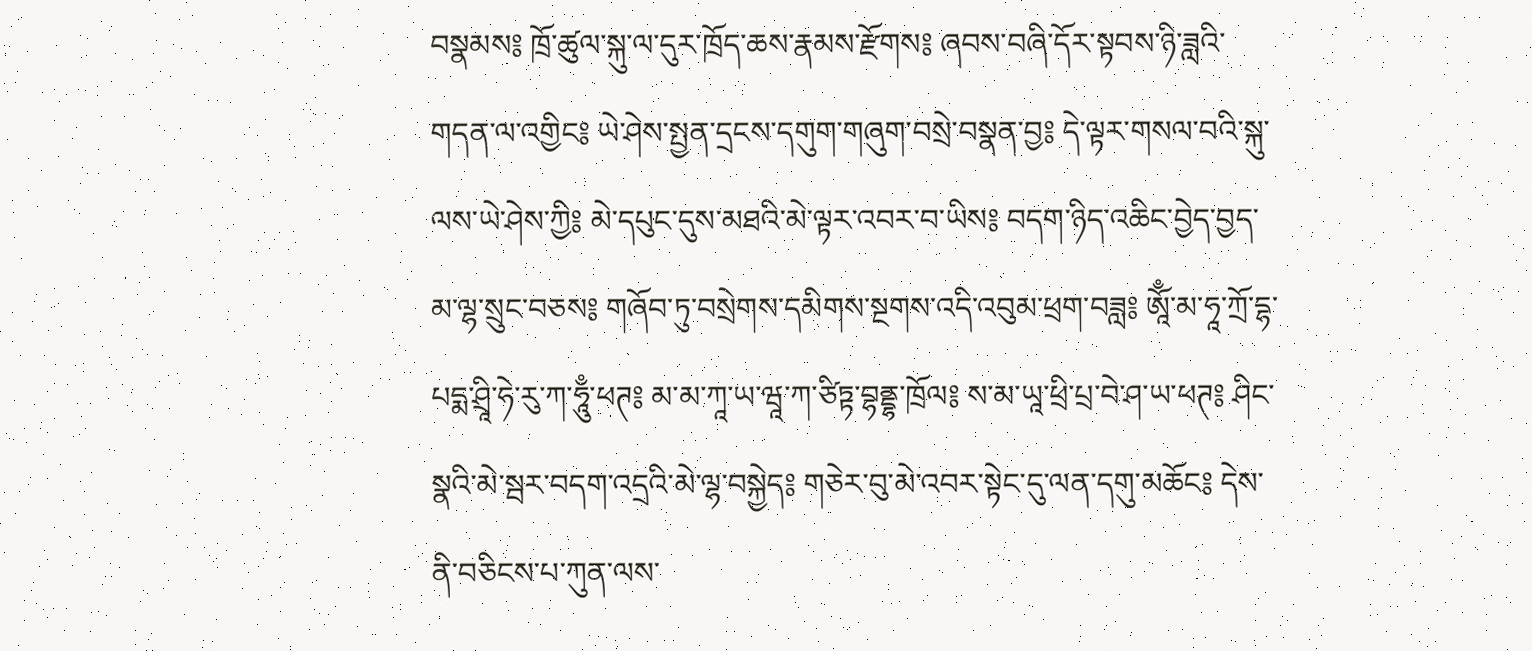བསྣམས༔ ཁྲོ་ཚུལ་སྐུ་ལ་དུར་ཁྲོད་ཆས་རྣམས་རྫོགས༔ ཞབས་བཞི་དོར་སྟབས་ཉི་ཟླའི་གདན་ལ་འགྱིང༔ ཡེ་ཤེས་སྤྱན་དྲངས་དགུག་གཞུག་བསྲེ་བསྣན་བྱ༔ དེ་ལྟར་གསལ་བའི་སྐུ་ལས་ཡེ་ཤེས་ཀྱི༔ མེ་དཔུང་དུས་མཐའི་མེ་ལྟར་འབར་བ་ཡིས༔ བདག་ཉིད་འཆིང་བྱེད་བྱད་མ་ལྷ་སྲུང་བཅས༔ གཞོབ་ཏུ་བསྲེགས་དམིགས་སྔགས་འདི་འབུམ་ཕྲག་བཟླ༔ ཨཱོྃ་མ་ཧཱ་ཀྲོ་དྷ་པདྨ་ཤྲཱི་ཧེ་རུ་ཀ་ཧཱུྃ་ཕཊ༔ མ་མ་ཀཱ་ཡ་ཝཱ་ཀ་ཙིཏྟ་བྷནྡྷ་ཁྲོལ༔ ས་མ་ཡཱ་ཕྲི་པྲ་བེ་ཤ་ཡ་ཕཊ༔ ཤིང་སྣའི་མེ་སྦར་བདག་འདྲའི་མེ་ལྷ་བསྐྱེད༔ གཅེར་བུ་མེ་འབར་སྟེང་དུ་ལན་དགུ་མཆོང༔ དེས་ནི་བཅིངས་པ་ཀུན་ལས་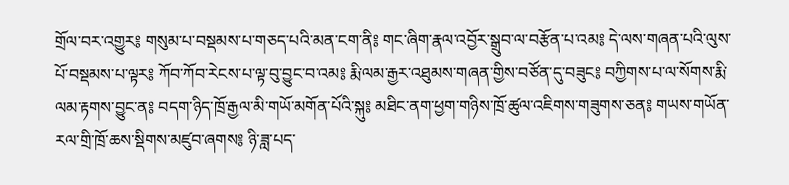གྲོལ་བར་འགྱུར༔ གསུམ་པ་བསྡམས་པ་གཅད་པའི་མན་ངག་ནི༔ གང་ཞིག་རྣལ་འབྱོར་སྒྲུབ་ལ་བརྩོན་པ་འམ༔ དེ་ལས་གཞན་པའི་ལུས་པོ་བསྡམས་པ་ལྟར༔ ཀོབ་ཀོབ་རེངས་པ་ལྟ་བུ་བྱུང་བ་འམ༔ རྨི་ལམ་རྒྱར་འཐུམས་གཞན་གྱིས་བཙོན་དུ་བཟུང༔ བཀྱིགས་པ་ལ་སོགས་རྨི་ལམ་རྟགས་བྱུང་ན༔ བདག་ཉིད་ཁྲོ་རྒྱལ་མི་གཡོ་མགོན་པོའི་སྐུ༔ མཐིང་ནག་ཕྱག་གཉིས་ཁྲོ་ཚུལ་འཇིགས་གཟུགས་ཅན༔ གཡས་གཡོན་རལ་གྲི་ཁྲོ་ཆས་སྡིགས་མཛུབ་ཞགས༔ ཉི་ཟླ་པད་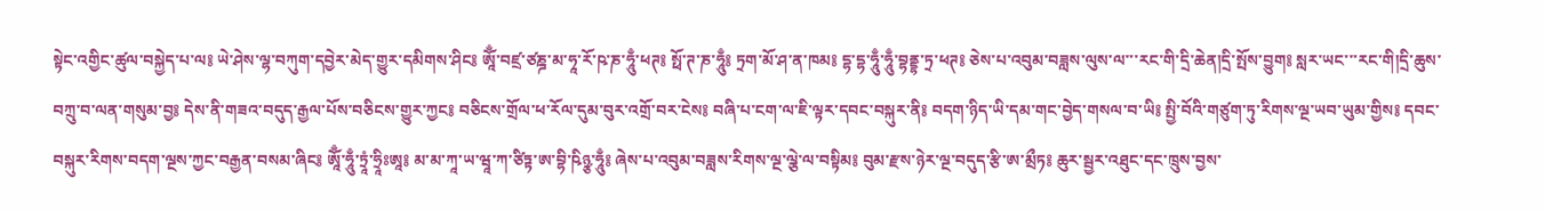སྟེང་འགྱིང་ཚུལ་བསྐྱེད་པ་ལ༔ ཡེ་ཤེས་ལྷ་བཀུག་དབྱེར་མེད་གྱུར་དམིགས་ཤིང༔ ཨཱོྃ་བཛྲ་ཙཎྜ་མ་ཧཱ་རོ་ཥ་ཎ་ཧཱུྃ་ཕཊ༔ སྥོ་ཊ་ཎ་ཧཱུྃ༔ ཏྲག་མོ་ཤ་ན་ཁམ༔ དྷ་དྷ་ཧཱུྃ་ཧཱུྃ་བྷནྡྷ་ཏྲ་ཕཊ༔ ཅེས་པ་འབུམ་བཟླས་ལུས་ལ་་་རང་གི་དྲི་ཆེན།དྲི་སྤོས་བྱུག༔ སླར་ཡང་་་རང་གི།དྲི་ཆུས་བཀྲུ་བ་ལན་གསུམ་བྱ༔ དེས་ནི་གཟའ་བདུད་རྒྱལ་པོས་བཅིངས་གྱུར་ཀྱང༔ བཅིངས་གྲོལ་ཕ་རོལ་དུམ་བུར་འགྲོ་བར་ངེས༔ བཞི་པ་ངག་ལ་ཇི་ལྟར་དབང་བསྐུར་ནི༔ བདག་ཉིད་ཡི་དམ་གང་བྱེད་གསལ་བ་ཡི༔ སྤྱི་བོའི་གཙུག་ཏུ་རིགས་ལྔ་ཡབ་ཡུམ་གྱིས༔ དབང་བསྐུར་རིགས་བདག་ལྔས་ཀྱང་བརྒྱན་བསམ་ཞིང༔ ཨཱོྃ་ཧཱུྃ་ཏྲཱཾ་ཧྲཱིཿཨཱ༔ མ་མ་ཀཱ་ཡ་ཝཱ་ཀ་ཙིཏྟ་ཨ་བྷི་ཥིཉྩ་ཧཱུྃ༔ ཞེས་པ་འབུམ་བཟླས་རིགས་ལྔ་ལྕེ་ལ་བསྟིམ༔ བུམ་རྫས་ཉེར་ལྔ་བདུད་རྩི་ཨ་མྲྀཏ༔ ཆུར་སྦྱར་འཐུང་དང་ཁྲུས་བྱས་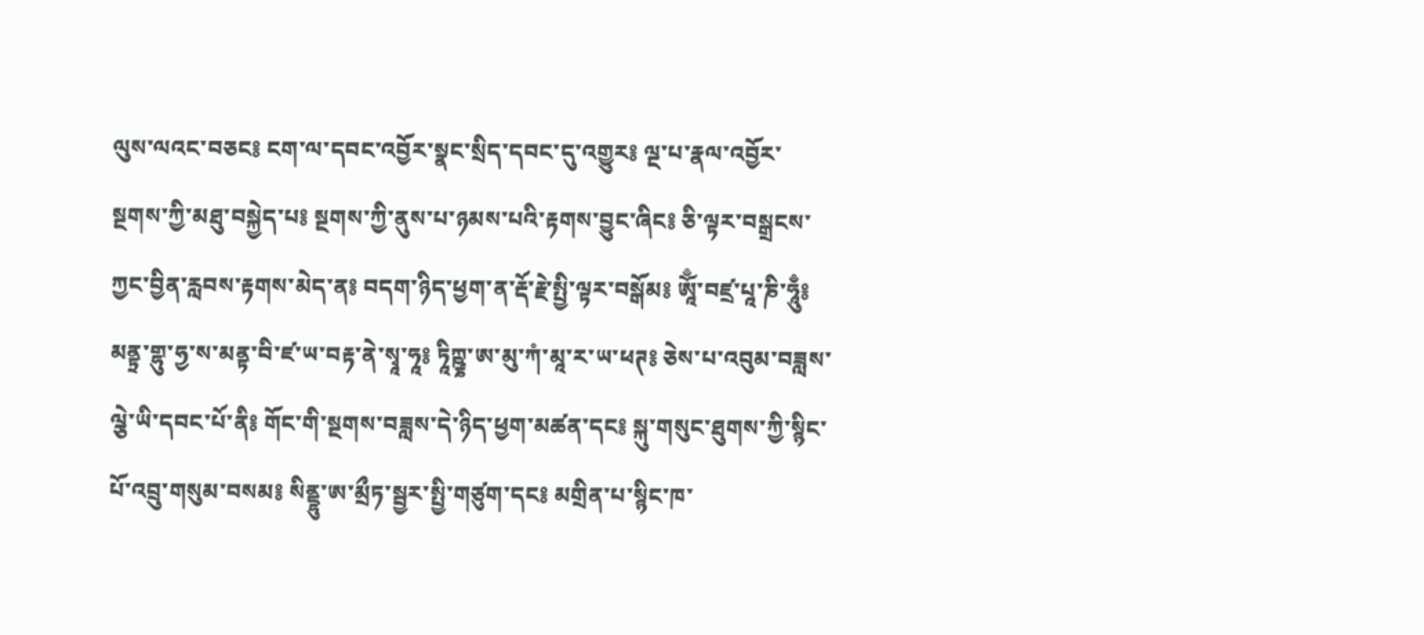ལུས་ལའང་བཅང༔ ངག་ལ་དབང་འབྱོར་སྣང་སྲིད་དབང་དུ་འགྱུར༔ ལྔ་པ་རྣལ་འབྱོར་སྔགས་ཀྱི་མཐུ་བསྐྱེད་པ༔ སྔགས་ཀྱི་ནུས་པ་ཉམས་པའི་རྟགས་བྱུང་ཞིང༔ ཅི་ལྟར་བསྒྲངས་ཀྱང་བྱིན་རླབས་རྟགས་མེད་ན༔ བདག་ཉིད་ཕྱག་ན་རྡོ་རྗེ་སྤྱི་ལྟར་བསྒོམ༔ ཨཱོྃ་བཛྲ་པཱ་ཎི་ཧཱུྃ༔ མནྟྲ་གྷུ་ཧྱ་ས་མནྟ་བི་ཛ་ཡ་བརྟ་ནེ་སྭཱ་ཧཱ༔ ཏཱིཀྵྞ་ཨ་མུ་ཀཾ་མཱ་ར་ཡ་ཕཊ༔ ཅེས་པ་འབུམ་བཟླས་ལྕེ་ཡི་དབང་པོ་ནི༔ གོང་གི་སྔགས་བཟླས་དེ་ཉིད་ཕྱག་མཚན་དང༔ སྐུ་གསུང་ཐུགས་ཀྱི་སྙིང་པོ་འབྲུ་གསུམ་བསམ༔ སིནྡྷུ་ཨ་མྲྀཏ་སྦྱར་སྤྱི་གཙུག་དང༔ མགྲིན་པ་སྙིང་ཁ་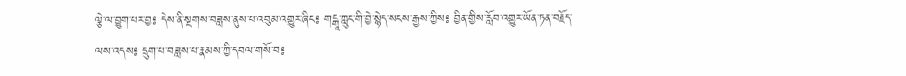ལྕེ་ལ་བྱུག་པར་བྱ༔ དེས་ནི་སྔགས་བཟླས་ནུས་པ་འབུམ་འགྱུར་ཞིང༔ གངྒཱ་ཀླུང་གི་བྱེ་སྙེད་སངས་རྒྱས་ཀྱིས༔ བྱིན་གྱིས་རློབ་འགྱུར་ཡོན་ཏན་བརྗོད་ལས་འདས༔ དྲུག་པ་བཟླས་པ་རྣམས་ཀྱི་དབལ་གསོ་བ༔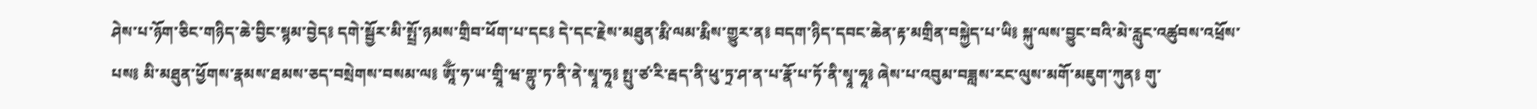ཤེས་པ་ཉོག་ཅིང་གཉིད་ཆེ་བྱིང་སྙམ་བྱེད༔ དགེ་སྦྱོར་མི་སྤྲོ་ཉམས་གྲིབ་ཕོག་པ་དང༔ དེ་དང་རྗེས་མཐུན་རྨི་ལམ་རྨིས་གྱུར་ན༔ བདག་ཉིད་དབང་ཆེན་རྟ་མགྲིན་བསྐྱེད་པ་ཡི༔ སྐུ་ལས་བྱུང་བའི་མེ་རླུང་འཚུབས་འཕྲོས་པས༔ མི་མཐུན་ཕྱོགས་རྣམས་ཐམས་ཅད་བསྲེགས་བསམ་ལ༔ ཨཱོྃ་ཧ་ཡ་གྲཱི་ཝ་གྷུ་ཏ་ནི་ནེ་སྭཱ་ཧཱ༔ སྤུ་ཙ་རི་རྦད་ནི་ཕུ་ཏྲ་ཤ་ན་པ་རྣོ་པ་ཏོ་ནི་སྭཱ་ཧཱ༔ ཞེས་པ་འབུམ་བཟླས་རང་ལུས་མགོ་མཇུག་ཀུན༔ གུ་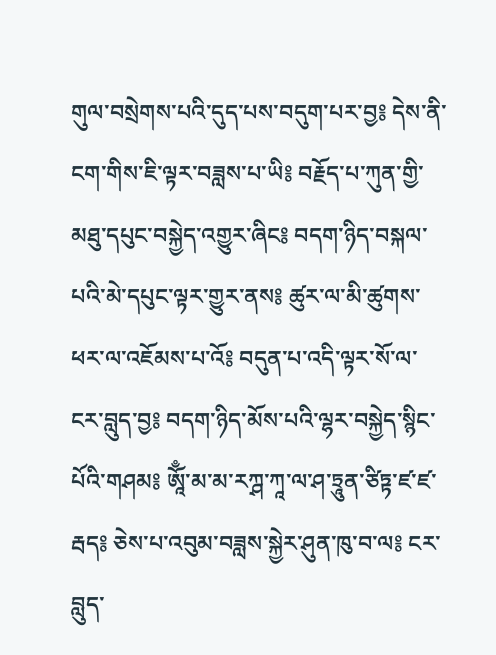གུལ་བསྲེགས་པའི་དུད་པས་བདུག་པར་བྱ༔ དེས་ནི་ངག་གིས་ཇི་ལྟར་བཟླས་པ་ཡི༔ བརྗོད་པ་ཀུན་གྱི་མཐུ་དཔུང་བསྐྱེད་འགྱུར་ཞིང༔ བདག་ཉིད་བསྐལ་པའི་མེ་དཔུང་ལྟར་གྱུར་ནས༔ ཚུར་ལ་མི་ཚུགས་ཕར་ལ་འཇོམས་པ་འོ༔ བདུན་པ་འདི་ལྟར་སོ་ལ་ངར་བླུད་བྱ༔ བདག་ཉིད་མོས་པའི་ལྷར་བསྐྱེད་སྙིང་པོའི་གཤམ༔ ཨཱོྃ་མ་མ་རཀྴ་ཀཱ་ལ་ཤ་ཏྲཱུན་ཙིཏྟ་ཛ་ཛ་རྦད༔ ཅེས་པ་འབུམ་བཟླས་སྐྱེར་ཤུན་ཁུ་བ་ལ༔ ངར་བླུད་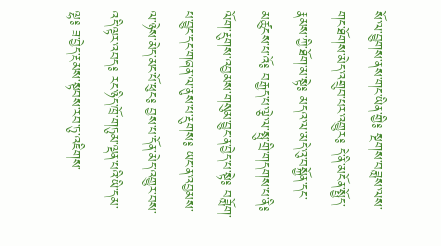སོ་ལ་བྱུགས་ནས་གང་ཡིན་གྱི༔ སྔགས་བཟླས་ལས་གང་ཐོགས་མེད་འགྲུབ་པར་འགྱུར༔ དེ་ནི་མངོན་སྤྱོད་རྣམས་ཀྱི་ཐོག་མ་སྟེ༔ མདའ་ལ་མདེ་འུ་བསྐྱོན་དང་མཚུངས་པ་འོ༔ བརྒྱད་པ་ལྕེ་ལ་སྤུ་གྲི་གདགས་པ་ནི༔ ལོག་རྡུགས་འབྱམས་གསུམ་བྱུང་ན་བྱེད་པ་སྟེ༔ བཟློག་པ་བྱུང་དང་གཞན་ལ་ནུས་པ་རྡུགས༔ ཡང་ན་འབྱམས་ལ་ཉེས་མེད་མང་པོ་ཕུང༔ བྱས་པ་དོན་མེད་འགྱུར་བས་འདི་ལྟར་འབད༔ རང་ཉིད་ཁྲོ་གཏུམ་ལྡན་པའི་ཡི་དམ་ལྷ༔ ཟ་བྱེད་རྔམས་སྟབས་རབ་ཏུ་འཇིགས་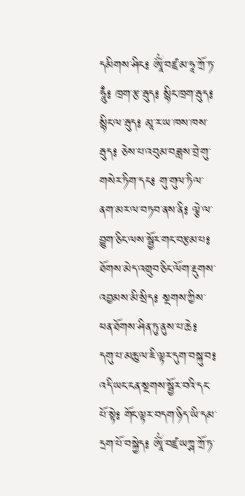དམིགས་ཤིང༔ ཨཱོྃ་བཛྲ་མ་ཧཱ་ཀྲོ་ཏ་ཧཱུྃ༔ ཁྲག་རྩ་རྦུད༔ སྙིང་ཁྲག་རྦུད༔ སྙིང་ལ་རྦུད༔ མཱ་ར་ཡ་ཁས་ཁས་རྦུད༔ ཅེས་པ་འབུམ་བཟླས་བྲེ་གུ་གསེར་ཏིག་དང༔ གུ་གུལ་ཏིལ་ནག་མར་ལ་བཏབ་ནས་ནི༔ ལྕེ་ལ་བྱུག་ཅིང་ལས་སྦྱོར་གང་བརྩམ་པ༔ ཐོགས་མེད་འགྲུབ་ཅིང་ལོག་རྡུགས་འབྱམས་མི་སྲིད༔ སྔགས་ཀྱིས་ཕན་ཐོགས་ཤིན་ཏུ་ནུས་པ་ཆེ༔ དགུ་པ་མཆུ་ལ་ཇི་ལྟར་དུག་བསྐུ་བ༔ འདི་ཡང་ངན་སྔགས་སྦྱོར་བའི་དང་པོ་སྟེ༔ གོང་ལྟར་བདག་ཉིད་ཡི་དམ་དྲག་པོ་བསྐྱེད༔ ཨཱོྃ་བཛྲ་ཡཀྴ་ཀྲོ་ཏ་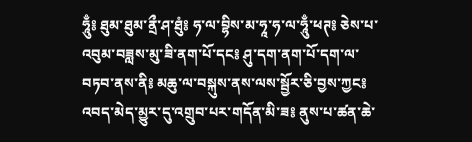ཧཱུྃ༔ ཐུམ་ཐུམ་ནྲྀ་ཤ་ཐུཾ༔ ཧ་ལ་བྷིས་མ་ཧཱ་ཧ་ལ་ཧཱུྃ་ཕཊ༔ ཅེས་པ་འབུམ་བཟླས་མུ་ཟི་ནག་པོ་དང༔ ཤུ་དག་ནག་པོ་དག་ལ་བཏབ་ནས་ནི༔ མཆུ་ལ་བསྐུས་ནས་ལས་སྦྱོར་ཅི་བྱས་ཀྱང༔ འབད་མེད་མྱུར་དུ་འགྲུབ་པར་གདོན་མི་ཟ༔ ནུས་པ་ཚན་ཆེ་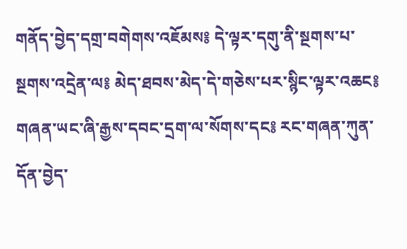གནོད་བྱེད་དགྲ་བགེགས་འཇོམས༔ དེ་ལྟར་དགུ་ནི་སྔགས་པ་སྔགས་འདྲེན་ལ༔ མེད་ཐབས་མེད་དེ་གཅེས་པར་སྙིང་ལྟར་འཆང༔ གཞན་ཡང་ཞི་རྒྱས་དབང་དྲག་ལ་སོགས་དང༔ རང་གཞན་ཀུན་དོན་བྱེད་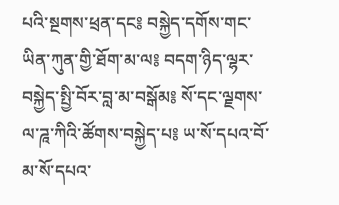པའི་སྔགས་ཕྲན་དང༔ བསྐྱེད་དགོས་གང་ཡིན་ཀུན་གྱི་ཐོག་མ་ལ༔ བདག་ཉིད་ལྷར་བསྐྱེད་སྤྱི་བོར་བླ་མ་བསྒོམ༔ སོ་དང་ལྗགས་ལ་ཌཱ་ཀིའི་ཚོགས་བསྐྱེད་པ༔ ཡ་སོ་དཔའ་བོ་མ་སོ་དཔའ་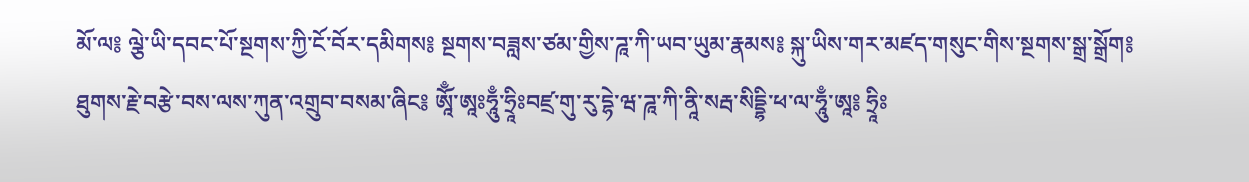མོ་ལ༔ ལྕེ་ཡི་དབང་པོ་སྔགས་ཀྱི་ངོ་བོར་དམིགས༔ སྔགས་བཟླས་ཙམ་གྱིས་ཌཱ་ཀི་ཡབ་ཡུམ་རྣམས༔ སྐུ་ཡིས་གར་མཛད་གསུང་གིས་སྔགས་སྒྲ་སྒྲོག༔ ཐུགས་རྗེ་བརྩེ་བས་ལས་ཀུན་འགྲུབ་བསམ་ཞིང༔ ཨཱོྃ་ཨཱཿཧཱུྃ་ཧྲཱིཿབཛྲ་གུ་རུ་དྷེ་ཝ་ཌཱ་ཀི་ནཱི་སརྦ་སིདྡྷི་ཕ་ལ་ཧཱུྃ་ཨཱ༔ ཧྲཱིཿ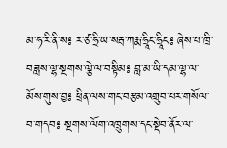མ་ཧ་རི་ནི་ས༔ ར་ཙ་ཧྲི་ཡ་སརྦ་ཀརྨ་ཧྲཱིང་ཧྲཱིང༔ ཞེས་པ་ཁྲི་བཟླས་ལྷ་སྔགས་ལྕེ་ལ་བསྟིམ༔ བླ་མ་ཡི་དམ་ལྷ་ལ་མོས་གུས་བྱ༔ ཕྲིན་ལས་གང་བརྩམ་འགྲུབ་པར་གསོལ་བ་གདབ༔ སྔགས་ལོག་འཁྲུགས་དང་སྡེབ་ནོར་ལ་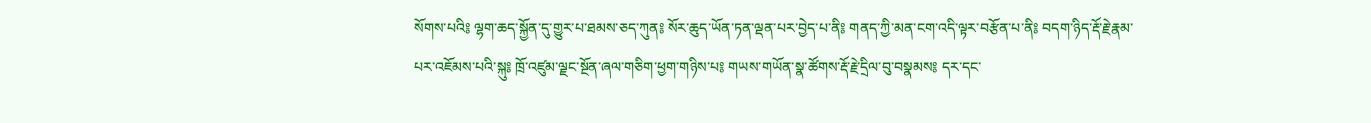སོགས་པའི༔ ལྷག་ཆད་སྐྱོན་དུ་གྱུར་པ་ཐམས་ཅད་ཀུན༔ སོར་ཆུད་ཡོན་ཏན་ལྡན་པར་བྱེད་པ་ནི༔ གནད་ཀྱི་མན་ངག་འདི་ལྟར་བརྩོན་པ་ནི༔ བདག་ཉིད་རྡོ་རྗེ་རྣམ་པར་འཇོམས་པའི་སྐུ༔ ཁྲོ་འཛུམ་ལྗང་སྔོན་ཞལ་གཅིག་ཕྱག་གཉིས་པ༔ གཡས་གཡོན་སྣ་ཚོགས་རྡོ་རྗེ་དྲིལ་བུ་བསྣམས༔ དར་དང་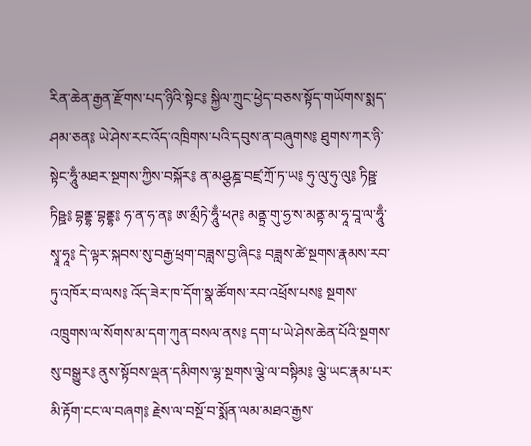རིན་ཆེན་རྒྱན་རྫོགས་པད་ཉིའི་སྟེང༔ སྐྱིལ་ཀྲུང་ཕྱེད་བཅས་སྟོད་གཡོགས་སྨད་ཤམ་ཅན༔ ཡེ་ཤེས་རང་འོད་འཁྲིགས་པའི་དབུས་ན་བཞུགས༔ ཐུགས་ཀར་ཉི་སྟེང་ཧཱུྃ་མཐར་སྔགས་ཀྱིས་བསྐོར༔ ན་མཤྩཎྜ་བཛྲ་ཀྲོ་ཏ་ཡ༔ ཧུ་ལུ་ཧུ་ལུ༔ ཏིཥྛ་ཏིཥྛ༔ བྷནྡྷ་བྷནྡྷ༔ ཧ་ན་ཧ་ན༔ ཨ་མྲྀཏེ་ཧཱུྃ་ཕཊ༔ མནྟྲ་གུ་ཧྱ་ས་མནྟ་མ་ཧཱ་བཱ་ལ་ཧཱུྃ་སྭཱ་ཧཱ༔ དེ་ལྟར་སྐབས་སུ་བརྒྱ་ཕྲག་བཟླས་བྱ་ཞིང༔ བཟླས་ཚེ་སྔགས་རྣམས་རབ་ཏུ་འཁོར་བ་ལས༔ འོད་ཟེར་ཁ་དོག་སྣ་ཚོགས་རབ་འཕྲོས་པས༔ སྔགས་འཁྲུགས་ལ་སོགས་མ་དག་ཀུན་བསལ་ནས༔ དག་པ་ཡེ་ཤེས་ཆེན་པོའི་སྔགས་སུ་བསྒྱུར༔ ནུས་སྟོབས་ལྡན་དམིགས་ལྷ་སྔགས་ལྕེ་ལ་བསྟིམ༔ ལྕེ་ཡང་རྣམ་པར་མི་རྟོག་ངང་ལ་བཞག༔ རྗེས་ལ་བསྔོ་བ་སྨོན་ལམ་མཐའ་རྒྱས་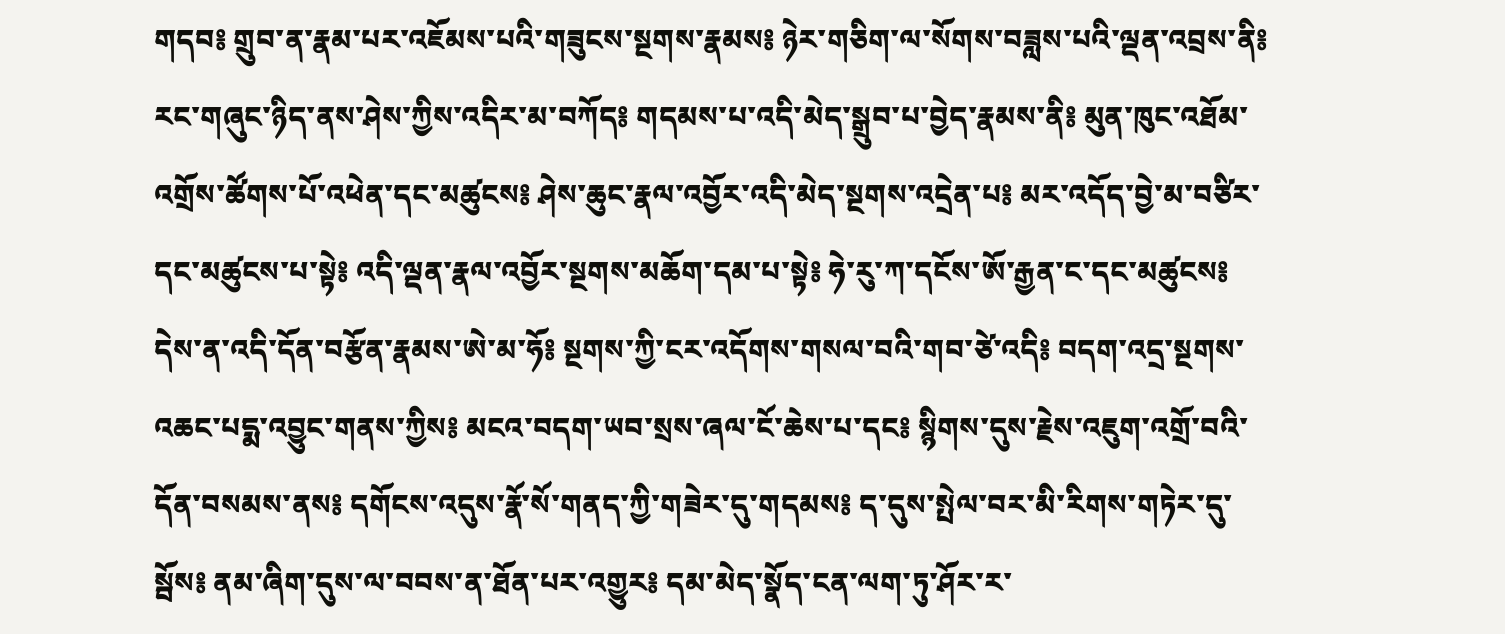གདབ༔ གྲུབ་ན་རྣམ་པར་འཇོམས་པའི་གཟུངས་སྔགས་རྣམས༔ ཉེར་གཅིག་ལ་སོགས་བཟླས་པའི་ལྡན་འབྲས་ནི༔ རང་གཞུང་ཉིད་ནས་ཤེས་ཀྱིས་འདིར་མ་བཀོད༔ གདམས་པ་འདི་མེད་སྒྲུབ་པ་བྱེད་རྣམས་ནི༔ མུན་ཁུང་འཐོམ་འགྲོས་ཚོགས་པོ་འཕེན་དང་མཚུངས༔ ཤེས་ཆུང་རྣལ་འབྱོར་འདི་མེད་སྔགས་འདྲེན་པ༔ མར་འདོད་བྱེ་མ་བཙིར་དང་མཚུངས་པ་སྟེ༔ འདི་ལྡན་རྣལ་འབྱོར་སྔགས་མཆོག་དམ་པ་སྟེ༔ ཧེ་རུ་ཀ་དངོས་ཨོ་རྒྱན་ང་དང་མཚུངས༔ དེས་ན་འདི་དོན་བརྩོན་རྣམས་ཨེ་མ་ཧོ༔ སྔགས་ཀྱི་ངར་འདོགས་གསལ་བའི་གབ་ཙེ་འདི༔ བདག་འདྲ་སྔགས་འཆང་པདྨ་འབྱུང་གནས་ཀྱིས༔ མངའ་བདག་ཡབ་སྲས་ཞལ་ངོ་ཆེས་པ་དང༔ སྙིགས་དུས་རྗེས་འཇུག་འགྲོ་བའི་དོན་བསམས་ནས༔ དགོངས་འདུས་རྣོ་སོ་གནད་ཀྱི་གཟེར་དུ་གདམས༔ ད་དུས་སྤེལ་བར་མི་རིགས་གཏེར་དུ་སྦོས༔ ནམ་ཞིག་དུས་ལ་བབས་ན་ཐོན་པར་འགྱུར༔ དམ་མེད་སྣོད་ངན་ལག་ཏུ་ཤོར་ར་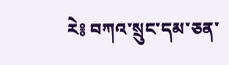རེ༔ བཀའ་སྲུང་དམ་ཅན་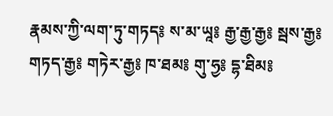རྣམས་ཀྱི་ལག་ཏུ་གཏད༔ ས་མ་ཡཱ༔ རྒྱ་རྒྱ་རྒྱ༔ སྦས་རྒྱ༔ གཏད་རྒྱ༔ གཏེར་རྒྱ༔ ཁ་ཐམ༔ གུ་ཧྱ༔ དྷ་ཐིམ༔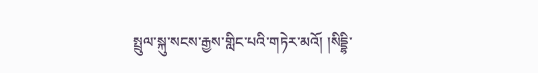སྤྲུལ་སྐུ་སངས་རྒྱས་གླིང་པའི་གཏེར་མའོ། །སིདྡྷི་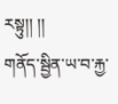རསྟུ།། །།
གནོད་སྦྱིན་ཡ་བ་རྐྱ་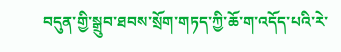བདུན་གྱི་སྒྲུབ་ཐབས་སྲོག་གཏད་ཀྱི་ཆོ་ག་འདོད་པའི་རེ་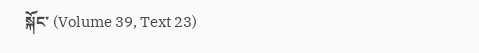སྐོང་ (Volume 39, Text 23)